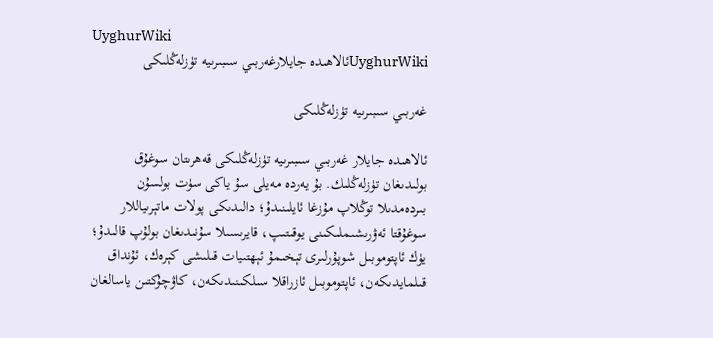UyghurWiki
UyghurWikiئالاھىدە جايلارغەربىي سىبىرىيە تۈزلەڭلىكى

غەربىي سىبىرىيە تۈزلەڭلىكى

ئالاھىدە جايلار غەربىي سىبىرىيە تۈزلەڭلىكى قەھرىتان سوغۇق بولىدىغان تۈزلەڭلىك. بۇ يەردە مەيلى سۇ ياكى سۈت بولسۇن بىردەمدىلا توڭلاپ مۇزغا ئايلىنىدۇ؛ دالىدىكى پولات ماتېرىياللار سوغۇقتا ئەۋرىشىملىكىنى يوقىتىپ، قايرىسىلا سۇنىدىغان بولۇپ قالىدۇ؛ يۈك ئاپتوموبىل شوپۇرلىرى تېخىمۇ ئېھتىيات قىلىشى كېرەك، ئۇنداق قىلمايدىكەن، ئاپتوموبىل ئازراقلا سىلكىنىدىكەن، كاۋچۇكتىن ياسالغان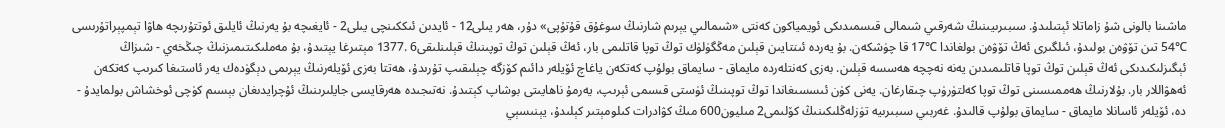ماشىنا بالونى شۇ زاماتلا ئېتىلىدۇ. سىبىرىيىنىڭ شەرقىي شىمالى قىسمىدىكى ئويمياكون كەنتى «شىمالىي يېرىم شارنىڭ سوغۇق قۇتۇپى» دۇر، ھەر يىلى12 - ئايدىن ئىككىنچى يىلى2 - ئايغىچە بۇ يەرنىڭ ئايلىق ئوتتۇرىچە ھاۋا تېمپېراتۇرىسى ℃54 تىن تۆۋەن بولىدۇ، ئىلگىرى ئەڭ تۆۋەن بولغاندا ℃17 قا چۈشكەن. بۇ يەردە ئىنتايىن قېلىن مەڭگۈلۈك توڭ توپا قاتلىمى بار، ئەڭ قېلىن توڭ توپىنىڭ قېلىنلىقى6 .1377 مېتىرغا يېتىدۇ، بۇ مەملىكىتىمىزنىڭ چىڭخەي - شىزاڭ ئېگىزلىكىدىكى ئەڭ قېلىن توڭ توپا قاتلىمىدىن يەنە نەچچە ھەسسە قېلىن. بەزى كەنتلەردە مايماق - سايماق بولۇپ كەتكەن ياغاچ ئۆيلەر دائىم كۆزگە چېلىقىپ تۇرىدۇ، ھەتتا بەزى ئۆيلەرنىڭ يېرىمى دېگۈدەك يەر ئاستىغا كىرىپ كەتكەن ئەھۋاللار بار. بۇلارنىڭ ھەممىسىنى توڭ توپا كەلتۈرۈپ چىقارغان. يەنى كۈن ئىسسىغاندا توڭ توپىنىڭ ئۈستى قىسمى ئېرىپ، يەرمۇ ناھايىتى بوشاپ كېتىدۇ. نەتىجىدە ھەرقايسى جايلىرىنىڭ ئۇچرايدىغان بېسىم كۈچى ئوخشاش بولمايدۇ - دە، ئۆيلەر ئاسانلا مايماق - سايماق بولۇپ قالىدۇ. غەربىي سىبىرىيە تۈزلەڭلىكىنىڭ كۆلىمى2 مىليون600 مىڭ كۋادرات كىلومېتىر كېلىدۇ، يېنىسېي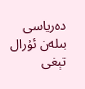دەرياسى بىلەن ئۇرال تېغى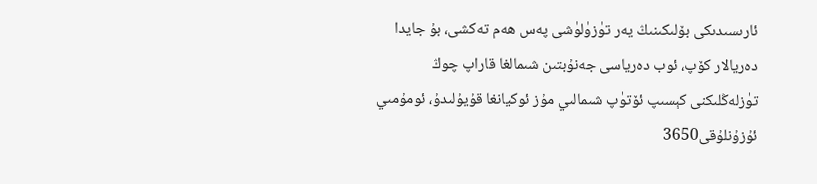ئارىسىدىكى بۆلىكىنىڭ يەر تۈزۈلۈشى پەس ھەم تەكشى، بۇ جايدا دەريالار كۆپ، ئوب دەرياسى جەنۇبتىن شىمالغا قاراپ چوڭ تۈزلەڭلىكنى كېسىپ ئۆتۈپ شىمالىي مۇز ئوكيانغا قۇيۇلىدۇ، ئومۇمىي ئۇزۇنلۇقى3650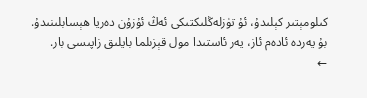كىلومېتىر كېلىدۇ، ئۇ تۈزلەڭلىكتىكى ئەڭ ئۇزۇن دەريا ھېسابلىنىدۇ. بۇ يەردە ئادەم ئاز، يەر ئاستىدا مول قېزىلما بايلىق زاپىسى بار.
←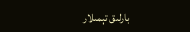بارلىق تېمىلار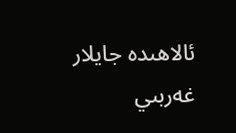ئالاھىدە جايلار
غەربىي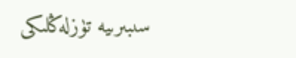سىبىرىيە تۈزلەڭلىكى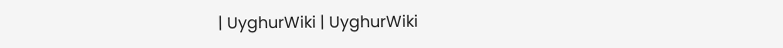| UyghurWiki | UyghurWiki